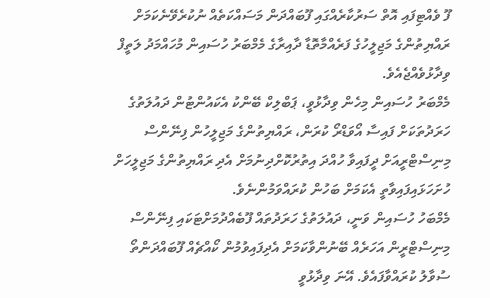ފޫ ވެއްޓިފައި އޮތް ސަރުކާރެއްގައި ފޫބައްދަން މަސައްކަތެއް ނުކުރެވޭނެކަމަށް ރައްޔިތުންގެ މަޖިލީހުގެ ފަރެއްމާތޮޑާ ދާއިރާގެ މެމްބަރު ހުސައިން މުހައްމަދު ލަތީފް ވިދާޅުވެއްޖެއެވެ.
މެމްބަރު ހުސައިން މިހެން ވިދާޅުވީ، ޕަބްލިކް ބޭންކު އެކައުންޓުން ދައުލަތުގެ ހަރަދުތަކަށް ފައިސާ އޯވަޑްރޯ ކުރަން، ރައްޔިތުންގެ މަޖިލީހުން ފިނޭންސް މިނިސްޓްރީއަށް ދީފައިވާ ހުއްދަ އިތުރުކޮށްދިނުމަށް އެދި ރައްޔިތުންގެ މަޖިލީހަށް ހުށަހަޅައިފައިވާތީ އެކަމަށް ބަހުން ކުރައްވަމުންނެވެ.
މެމްބަހު ހުސައިން ވަނީ، ދައުލަތުގެ ހަރަދުތައް ފޫބެއްދުމަށްޓަކައި ފިނޭންސް މިނިސްޓްރީން އަހަރެއް ބޭނުންވާކަމަށް އެދިފައިވުމުން ކޯއްޗެއް ފޫބައްދަންތޯ ސުވާލު ކުރައްވާފައެވެ. އޭނަ ވިދާޅުވީ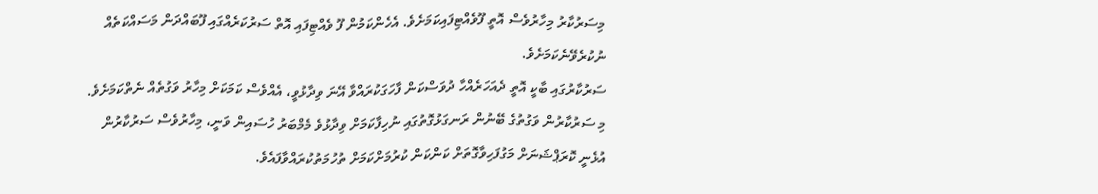މިސަރުކާރު މިހާރުވެސް އޮތީ ފޫވެއްޓިފައިކަމަށެވެ. އެހެންކަމުން ފޫ ވެއްޓިފައި އޮތް ސަރުކަރެއްގައި ފޫބައްދަން މަސައްކަތެއް ނުކުރެވޭނެކަމަށެވެ.
ސަރުކާރުގައި ބާކީ އޮތީ ދެއަހަރެއްހާ ދުވަސްކަން ފާހަގަކުރައްވާ އޭނަ ވިދާޅުވީ، އެއްވެސް ކަމަކަށް މިހާރު ވަގުތެއް ނެތްކަމަށެވެ. މި ސަރުކާރުން ވަގުތުގެ ބޭނުން ރަނގަޅުގޮތުގައި ނުހިފާކަމަށް ވިދާޅުވެ މެމްބަރު ހުސައިން ވަނީ، މިހާރުވެސް ސަރުކާރުން އުޅެނީ ކޮރަޕްޝަނަށް މަގުފަހިވާގޮތަށް ކަންކަން ކުރުމަށްކަމަށް ތުހުމަތުކުރައްވާފައެވެ.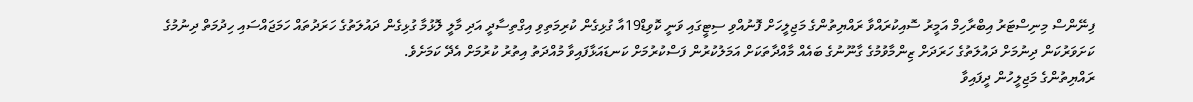ފިނޭންސް މިނިސްޓަރު އިބްރާހިމް އަމީރު ސޮއިކުރައްވާ ރައްޔިތުންގެ މަޖިލީހަށް ފޮނުއްވި ސިޓީގައި ވަނީ ކޮވިޑް19އާ ގުޅިގެން ކުރިމަތިވި އިގްތިސާދީ އަދި މާލީ ލޮޅުމާ ގުޅިގެން ދައުލަތުގެ ހަރަދުތައް ހަމަޖައްސައި ހިދުމަތް ދިނުމުގެ ކަށަވަރުކަން ދިނުމަށް ދައުލަތުގެ ހަރަދަށް ޒިންމާވުމުގެ ގާނޫނުގެ ބައެއް މާއްދާތަކަށް އަމަލުކުރުން ފަސްކުރުމަށް ކަނޑައަޅާފައިވާ މުއްދަތު އިތުރު ކުރުމަށް އެދޭ ކަމަށެވެ.
ރައްޔިތުންގެ މަޖިލީހުން ދީފައިވާ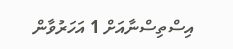އިސްތިސްނާއަށް 1 އަހަރުވާން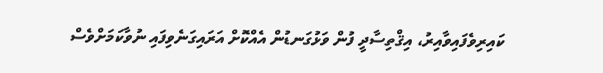ކައިރިވެފައިވާއިރު، އިޤްތިސާދީ ފުން ވަޅުގަނޑުން އެއްކޮށް އަރައިގަނެވިފައި ނުވާކަމަށްވެސް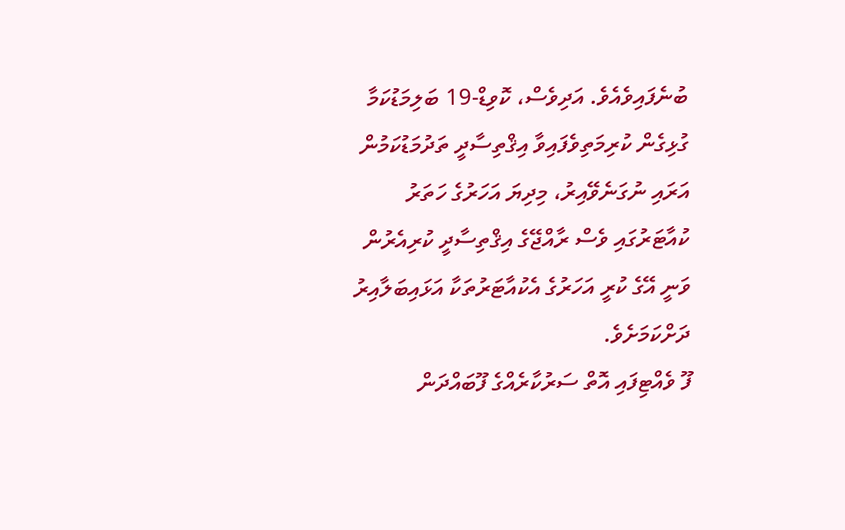ބުނެފައިވެއެވެ. އަދިވެސް، ކޮވިޑް-19 ބަލިމަޑުކަމާ ގުޅިގެން ކުރިމަތިވެފައިވާ އިޤްތިސާދީ ތަދުމަޑުކަމުން އަރައި ނުގަނެވޭއިރު، މިދިޔަ އަހަރުގެ ހަތަރު ކުއާޓަރުގައި ވެސް ރާއްޖޭގެ އިޤްތިސާދީ ކުރިއެރުން ވަނީ އޭގެ ކުރީ އަހަރުގެ އެކުއާޓަރުތަކާ އަޅައިބަލާއިރު ދަށްކަމަށެވެ.
ފޫ ވެއްޓިފައި އޮތް ސަރުކާރެއްގެ ފޫބައްދަން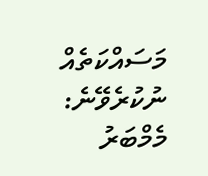މަސައްކަތެއް ނުކުރެވޭނެ: މެމްބަރު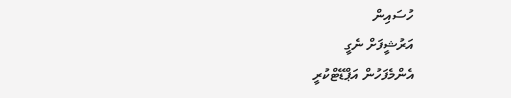ހުސައިން
އަރުޝީފަށް ނެގީ
އެންމެފަހުން އަޕްޑޭޓްކުރީ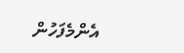އެންމެފަހުން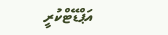އަޕްޑޭޓްކުރީ